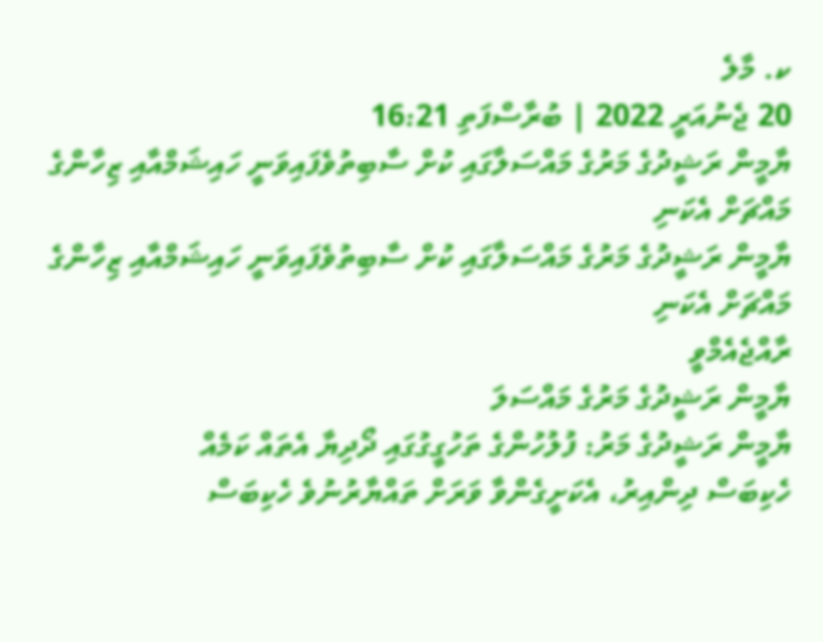ކ. މާލެ
20 ޖެނުއަރީ 2022 | ބުރާސްފަތި 16:21
ޔާމީން ރަޝީދުގެ މަރުގެ މައްސަލާގައި ކުށް ސާބިތުވެފައިވަނީ ހައިޝަމްއާއި ޒިހާންގެ މައްޗަށް އެކަނި
ޔާމީން ރަޝީދުގެ މަރުގެ މައްސަލާގައި ކުށް ސާބިތުވެފައިވަނީ ހައިޝަމްއާއި ޒިހާންގެ މައްޗަށް އެކަނި
ރާއްޖެއެމްވީ
ޔާމީން ރަޝީދުގެ މަރުގެ މައްސަލަ
ޔާމީން ރަޝީދުގެ މަރު: ފުލުހުންގެ ތަހުގީގުގައި ދޯދިޔާ އެތައް ކަމެއް
ހެކިބަސް ދިންއިރު، އެކަށީގެންވާ ވަރަށް ތައްޔާރުނުވެ ހެކިބަސް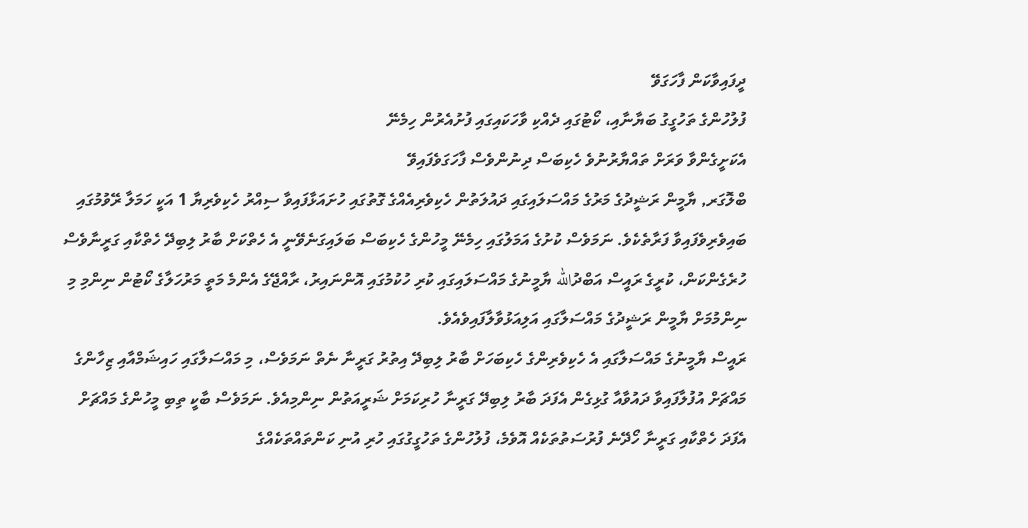ދީފައިވާކަން ފާހަގަވޭ
ފުލުހުންގެ ތަހުގީގު ބަޔާނާއި، ކޯޓުގައި ދެއްކި ވާހަކައިގައި ފުށުއެރުން ހިމެނޭ
އެކަށީގެންވާ ވަރަށް ތައްޔާރުނުވެ ހެކިބަސް ދިނުންވެސް ފާހަގަވެފައިވޭ
ބްލޮގަރ, ޔާމީން ރަޝީދުގެ މަރުގެ މައްސަލައިގައި ދައުލަތުން ހެކިވެރިއެއްގެ ގޮތުގައި ހުށައަޅާފައިވާ ސިއްރު ހެކިވެރިޔާ 1 އަކީ ހަމަލާ ރޭވުމުގައި ބައިވެރިވެފައިވާ ފަރާތެކެވެ. ނަމަވެސް ކުށުގެ އަމަލުގައި ހިމެނޭ މީހުންގެ ހެކިބަސް ބަލައިގަނެވޭނީ އެ ހެތްކަށް ބާރު ލިބިދޭ ހެތްކާއި ގަރީނާވެސް ހުރެގެންކަން، ކުރީގެ ރައީސް އަބްދުالله ޔާމީނުގެ މައްސަލައިގައި ކުރި ހުކުމުގައި އޮންނައިރު، ރާއްޖޭގެ އެންމެ މަތީ މަރުހަލާގެ ކޯޓުން ނިންމި މި ނިންމުމަށް ޔާމީން ރަޝީދުގެ މައްސަލާގައި އަލިއަޅުވާލާފައިވެއެވެ.
ރައީސް ޔާމީނުގެ މައްސަލާގައި އެ ހެކިވެރިންގެ ހެކިބަހަށް ބާރު ލިބިދޭ އިތުރު ގަރީނާ ނެތް ނަމަވެސް، މި މައްސަލާގައި ހައިޝަމްއާއި ޒިހާންގެ މައްޗަށް އުފުލާފައިވާ ދައުވާއާ ގުޅިގެން އެފަދަ ބާރު ލިބިދޭ ގަރީނާ ހުރިކަމަށް ޝަރީއަތުން ނިންމިއެވެ. ނަމަވެސް ބާކީ ތިބި މީހުންގެ މައްޗަށް އެފަދަ ހެތްކާއި ގަރީނާ ހޯދޭނެ ފުރުސަތުތަކެއް އޮވެމެ، ފުލުހުންގެ ތަހުގީގުގައި ހުރި އުނި ކަންތައްތަކެއްގެ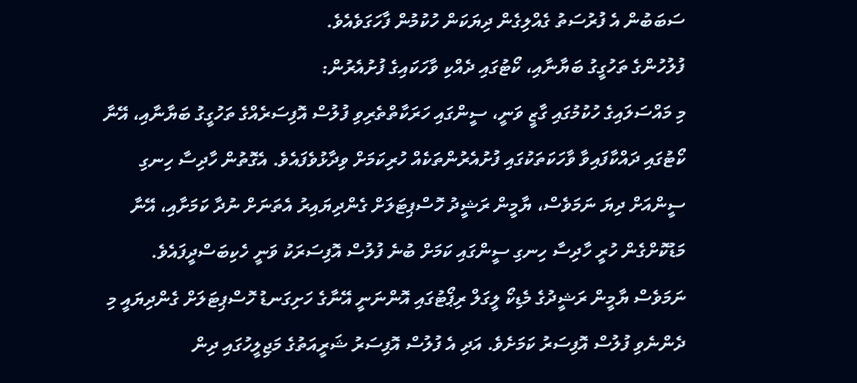ސަބަބުން އެ ފުރުސަތު ގެއްލިގެން ދިޔަކަން ހުކުމުން ފާހަގަވެއެވެ.
ފުލުހުންގެ ތަހުގީގު ބަޔާނާއި، ކޯޓުގައި ދެއްކި ވާހަކައިގެ ފުށުއެރުން:
މި މައްސަލައިގެ ހުކުމުގައި ގާޒީ ވަނީ، ސީންގައި ހަރަކާތްތެރިވި ފުލުސް އޮފިސަރެއްގެ ތަހުގީގު ބަޔާނާއި، އޭނާ ކޯޓުގައި ދައްކާފައިވާ ވާހަކަތަކުގައި ފުށުއެރުންތަކެއް ހުރިކަމަށް ވިދާޅުވެފައެވެ. އެގޮތުން ހާދިސާ ހިނގި ސީންއަށް ދިޔަ ނަމަވެސް، ޔާމީން ރަޝީދު ހޮސްޕިޓަލަށް ގެންދިޔައިރު އެތަނަށް ނުދާ ކަމަށާއި، އޭނާ މަޑުކޮށްގެން ހުރީ ހާދިސާ ހިނގި ސީންގައި ކަމަށް ބުނެ ފުލުސް އޮފިސަރަކު ވަނީ ހެކިބަސްދީފައެވެ.
ނަމަވެސް ޔާމީން ރަޝީދުގެ މެޑިކޯ ލީގަލް ރިޕޯޓުގައި އޮންނަނީ އޭނާގެ ހަށިގަނޑު ހޮސްޕިޓަލަށް ގެންދިޔައީ މި ދެންނެވި ފުލުސް އޮފިސަރު ކަމަށެވެ. އަދި އެ ފުލުސް އޮފިސަރު ޝަރީއަތުގެ މަޖިލީހުގައި ދިން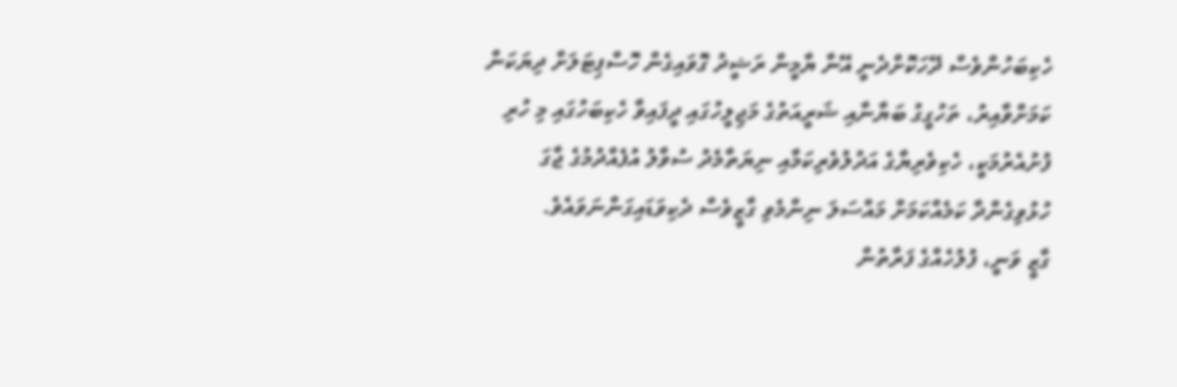ހެކިބަހުންވެސް ދޭހަކޮށްދެނީ އޭނާ ޔާމީން ރަޝީދު ގޮވައިގެން ހޮސްޕިޓަލަށް ދިޔަކަން ކަމަށްވާއިރު، ތަހުގީގު ބަޔާނާއި ޝަރީއަތުގެ މަޖިލީހުގައި ދީފައިވާ ހެކިބަހުގައި މި ހުރި ފުށުއެރުމަކީ، ހެކިވެރިޔާގެ އަދުލުވެރިކަމާއި ނިޔަތާމެދު ސުވާލު އުފެއްދުމުގެ ޖާގަ ހުޅުވިގެންދާ ކަމެއްކަމަށް މައްސަލަ ނިންމެވި ގާޒީވެސް ދެކިވަޑައިގަންނަވައެވެ.
ގާޒީ ވަނީ، ފުލުހެއްގެ ފަރާތުން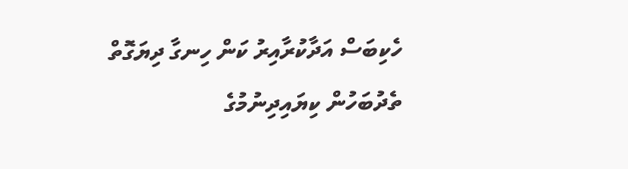ހެކިބަސް އަދާކުރާއިރު ކަން ހިނގާ ދިޔަގޮތް ތެދުބަހުން ކިޔައިދިނުމުގެ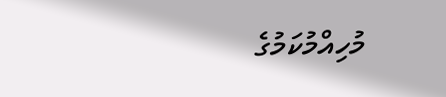މުހިއްމުކަމުގެ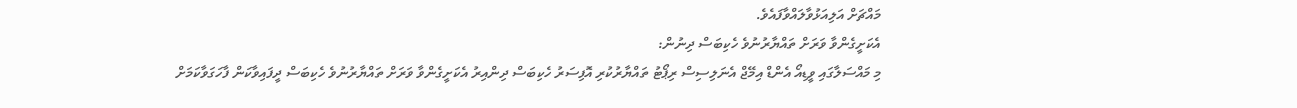މައްޗަށް އަލިއަޅުވާލައްވާފައެވެ.
އެކަށީގެންވާ ވަރަށް ތައްޔާރުނުވެ ހެކިބަސް ދިނުން:
މި މައްސަލާގައި ވީޑިއޯ އެންޑް އިމޭޖް އެނަލިސިސް ރިޕޯޓު ތައްޔާރުކުރި އޮފިސަރު ހެކިބަސް ދިންއިރު އެކަށީގެންވާ ވަރަށް ތައްޔާރުނުވެ ހެކިބަސް ދީފައިވާކަން ފާހަގަވާކަމަށް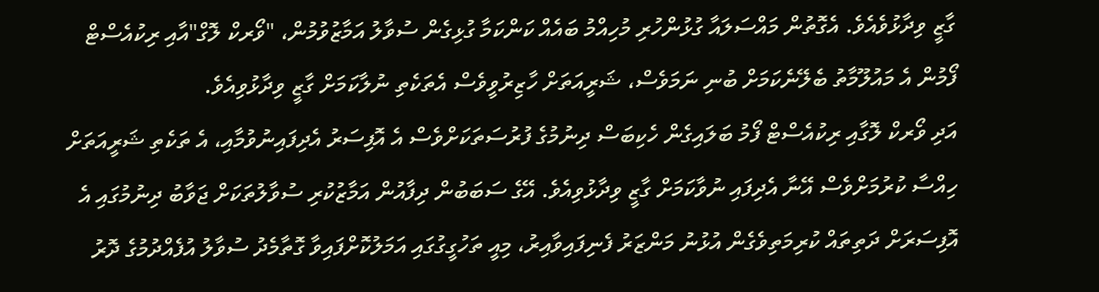ގާޒީ ވިދާޅުވެއެވެ. އެގޮތުން މައްސަލައާ ގުޅުންހުރި މުހިއްމު ބައެއް ކަންކަމާ ގުޅިގެން ސުވާލު އަމާޒުވުމުން، "ވޯރކް ލޮގް"އާއި ރިކުއެސްޓް ފޯމުން އެ މައުލޫމާތު ބެލޭނެކަމަށް ބުނި ނަމަވެސް، ޝަރީއަތަށް ހާޒިރުވީވެސް އެތަކެތި ނުލާކަމަށް ގާޒީ ވިދާޅުވިއެވެ.
އަދި ވޯރކް ލޮގާއި ރިކުއެސްޓް ފޯމު ބަލައިގެން ހެކިބަސް ދިނުމުގެ ފުރުސަތަކަށްވެސް އެ އޮފިސަރު އެދިފައިނުވުމާއި، އެ ތަކެތި ޝަރީއަތަށް ހިއްސާ ކުރުމަށްވެސް އޭނާ އެދިފައި ނުވާކަމަށް ގާޒީ ވިދާޅުވިއެވެ. އޭގެ ސަބަބުން ދިފާއުން އަމާޒުކުރި ސުވާލުތަކަށް ޖަވާބު ދިނުމުގައި އެ އޮފިސަރަށް ދަތިތައް ކުރިމަތިވެގެން އުޅުނު މަންޒަރު ފެނިފައިވާއިރު، މިއީ ތަހުގީގުގައި އަމަލުކޮށްފައިވާ ގޮތާމެދު ސުވާލު އުފެއްދުމުގެ ދޮރު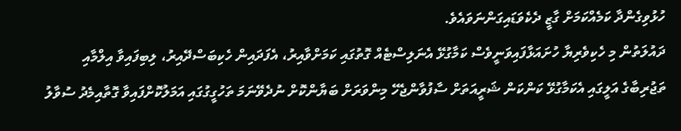ހުޅުވިގެންދާ ކަމެއްކަމަށް ގާޒީ ދެކެވަޑައިގަންނަވައެވެ.
ދައުލަތުން މި ހެކިވެރިޔާ ހުށައަޅާފައިވަނީވެސް ކަމާގުޅޭ އެނަލިސްޓެއް ގޮތުގައި ކަމަށްވާއިރު، އެފަދައިން ހެކިބަސްދޭއިރު، ލިބިފައިވާ އިލްމާއި ތަޖުރިބާގެ އަލީގައި އެކަމާގުޅޭ ކަންކަން ޝަރީއަތަށް ސާފުވާންޖެހޭ މިންވަރަށް ބަޔާންކޮށް ނުދެވޭނަމަ ތަހުގީގުގައި އަމަލުކޮށްފައިވާ ގޮތާއިމެދު ސުވާލު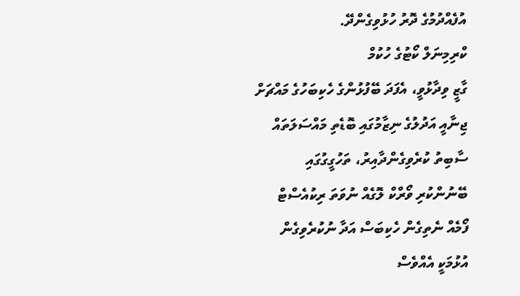އުފެއްދުމުގެ ދޮރު ހުޅުވިގެންދޭ.
ކްރިމިނަލް ކޯޓުގެ ހުކުމް
ގާޒީ ވިދާޅުވީ، އެފަދަ ބޭފުޅުންގެ ހެކިބަހުގެ މައްޗަށް ޖިނާއީ އަދުލުގެ ނިޒާމުގައި ބޮޑެތި މައްސަލަތައް ސާބިތު ކުރެވިގެންދާއިރު، ތަހުގީގުގައި ބޭނުންކުރި ވޯރްކް ލޮގެއް ނުވަތަ ރިކުއެސްޓް ފޯމެއް ނެތިގެން ހެކިބަސް އަދާ ނުކުރެވިގެން އުޅުމަކީ އެއްވެސް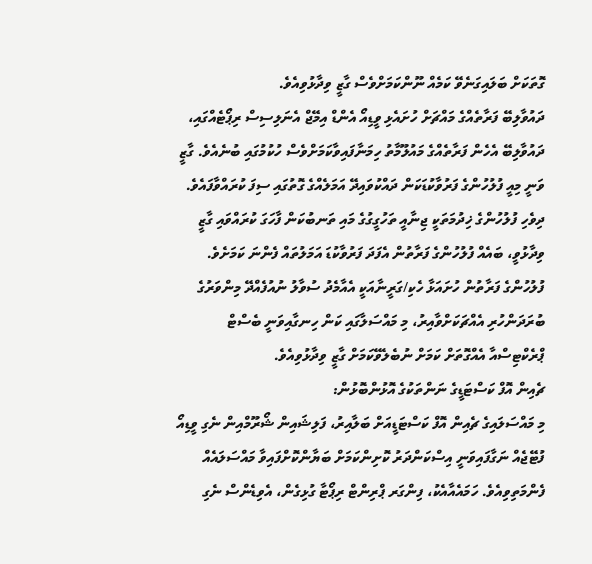ގޮތަކަށް ބަލައިގަނެވޭ ކަމެއް ނޫންކަމަށްވެސް ގާޒީ ވިދާޅުވިއެވެ.
ދައުވާލިބޭ ފަރާތެއްގެ މައްޗަށް ހުށައެޅި ވީޑިއޯ އެންޑް އިމޭޖް އެނަލިސިސް ރިޕޯޓެއްގައި، ދައުވާލިބޭ އެހެން ފަރާތެއްގެ މައުލޫމާތު ހިމަނާފައިވާކަމަށްވެސް ހުކުމުގައި ބުނެއެވެ. ގާޒީ ވަނީ މިއީ ފުލުހުންގެ ފަރުވާކުޑަކަން ދައްކުވައިދޭ އަމަލެއްގެ ގޮތުގައި ސިފަ ކުރައްވާފައެވެ. ދިވެހި ފުލުހުންގެ ޚިދުމަތަކީ ޖިނާއީ ތަހުގީގުގެ މައި ތަނބުކަން ފާހަގަ ކުރައްވައި ގާޒީ ވިދާޅުވީ، ބައެއް ފުލުހުންގެ ފަރާތުން އެފަދަ ފަރުވާކުޑަ އަމަލުތައް ފެންނަ ކަމަށެވެ. ފުލުހުންގެ ފަރާތުން ހުށައަޅާ ހެކި/ގަރީނާއަކީ އެއާމެދު ސުވާލު ނުއުފެއްދޭ މިންވަރުގެ ބުރަދަންހުރި އެއްޗަކަށްވާއިރު، މި މައްސަލާގައި ކަން ހިނގާއިވަނީ ބެސްޓް ޕްރެކްޓިސްއާ އެއްގޮތަށް ކަމަށް ނުބެލެވޭކަމަށް ގާޒީ ވިދާޅުވިއެވެ.
ޗެއިން އޮފް ކަސްޓަޑީގެ ނަންތަކުގެ އޮޅުންބޮޅުން:
މި މައްސަލައިގެ ޗެއިން އޮފް ކަސްޓަޑީއަށް ބަލާއިރު، ފަލިޝައިން ޝޯރޫމްއިން ނެގި ވީޑިއޯ ފުޓޭޖެއް ނަގާފައިވަނީ އިސްކަންދަރު ކޮށިންކަމަށް ބަޔާންކޮށްފައިވާ މައްސަލައެއް ފެންމަތިވިއެވެ. ހަމައެއާއެކު، ފިންގަރ ޕްރިންޓް ރިޕޯޓާ ގުޅިގެން، އެވިޑެންސް ނެގި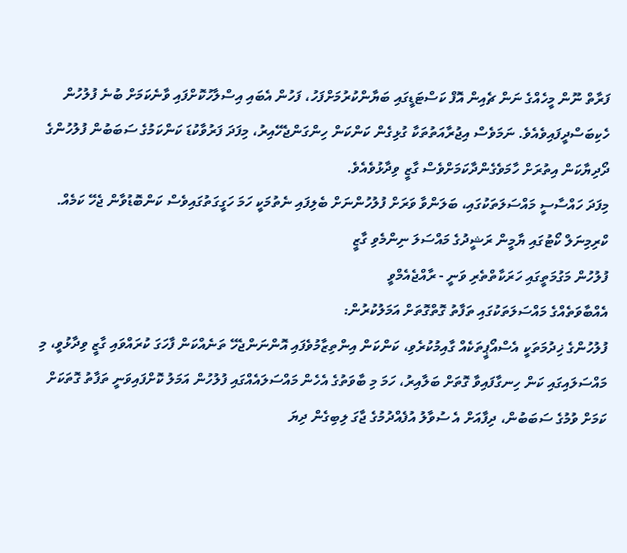ފަރާތް ނޫން މީހެއްގެ ނަން ޗެއިން އޮފް ކަސްޓަޑީގައި ބަޔާންކުރުމަށްފަހު، ފަހުން އެބައި އިސްލާހުކޮށްފައި ވާނެކަމަށް ބުނެ ފުލުހުން ހެކިބަސްދީފައިވެއެވެ. ނަމަވެސް އިޖުރާއަތުތަކާ ގުޅިގެން ކަންކަން ހިންގަންޖެހޭއިރު، މިފަދަ ފަރުވާކުޑަ ކަންކަމުގެ ސަބަބުން ފުލުހުންގެ ދޯދިޔާކަން އިތުރަށް ހާމަވެގެންދާކަމަށްވެސް ގާޒީ ވިދާޅުވެއެވެ.
މިފަދަ ހައްސާސީ މައްސަލަތަކުގައި، ބަލަންވާ ވަރަށް ފުލުހުންނަށް ބެލިފައި ނެތުމަކީ ހަމަ ހަގީގަތުގައިވެސް ކަންބޮޑުވާން ޖެހޭ ކަމެއް.
ކްރިމިނަލް ކޯޓުގައި ޔާމީން ރަޝީދުގެ މައްސަލަ ނިންމެވި ގާޒީ
ފުލުހުން މަގުމަތީގައި ހަރަކާތްތެރި ވަނީ - ރާއްޖެއެމްވީ
އެއްބާވަތެއްގެ މައްސަލަތަކުގައި ތަފާތު ގޮތްގޮތަށް އަމަލުކުރުން:
ފުލުހުންގެ ޚިދުމަތަކީ އެސްއޯޕީތަކެއް ގާއިމުކުރެވި، ކަންކަން އިންތިޒާމުވެފައި އޮންނަންޖެހޭ ތަނެއްކަން ފާހަގަ ކުރައްވައި ގާޒީ ވިދާޅުވީ، މި މައްސަލައިގައި ކަން ހިނގާފައިވާ ގޮތަށް ބަލާއިރު، ހަމަ މި ބާވަތުގެ އެހެން މައްސަލައެއްގައި ފުލުހުން އަމަލު ކޮށްފައިވަނީ ތަފާތު ގޮތަކަށް ކަމަށް ވުމުގެ ސަބަބުން، ދިފާއަށް އެ ސުވާލު އުފެއްދުމުގެ ޖާގަ ލިބިގެން ދިޔަ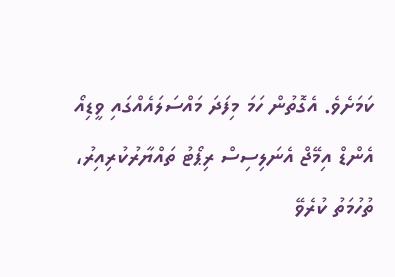ކަމަށެވެ. އެގޮތުން ހަމަ މިފަދަ މައްސަލައެއްގައި ވީޑިއޯ އެންޑް އިމޭޖް އެނަލިސިސް ރިޕޯޓު ތައްޔާރުކުރިއިރު، ތުހުމަތު ކުރެވޭ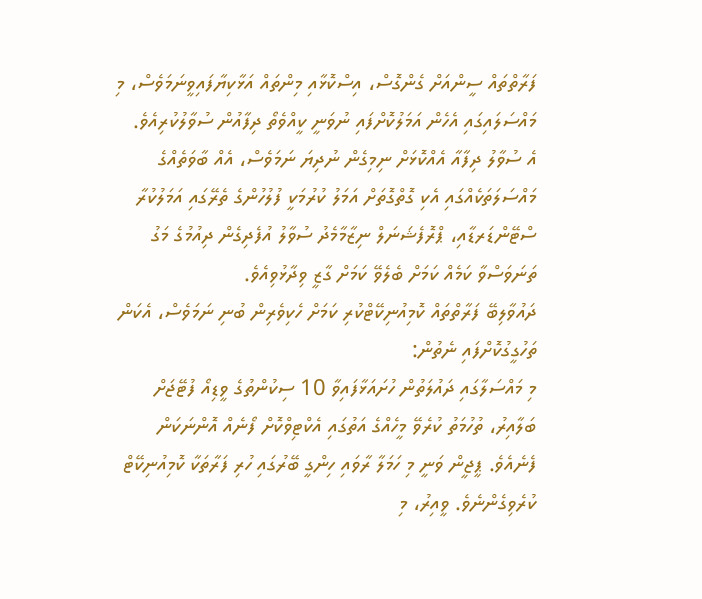ފަރާތްތައް ސީންއަށް ގެންގޮސް، އިސްކޮޅާއި މިންތައް އަޅާކިޔާފައިވީނަމަވެސް، މި މައްސަލައިގައި އެހެން އަމަލުކޮށްފައި ނުވަނީ ކީއްވެތޯ ދިފާއުން ސުވާލުކުރިއެވެ.
އެ ސުވާލު ދިފާއާ އެއްކޮޅަށް ނިމިގެން ނުދިޔަ ނަމަވެސް، އެއް ބާވަތެއްގެ މައްސަލަތަކެއްގައި އެކި ގޮތްގޮތަށް އަމަލު ކުރުމަކީ ފުލުހުންގެ ތެރޭގައި އަމަލުކުރާ ސްޓޭންޑަރޑާއި، ޕްރޮފެޝަނަލް ނިޒާމާމެދު ސުވާލު އުފެދިގެން ދިއުމުގެ މަގު ތަނަވަސްވާ ކަމެއް ކަމަށް ބެލެވޭ ކަމަށް ގާޒީ ވިދާޅުވިއެވެ.
ދައުވާލިބޭ ފަރާތްތައް ކޮމިއުނިކޭޓްކުރި ކަމަށް ހެކިވެރިން ބުނި ނަމަވެސް، އެކަން ތަހުގީގުކޮށްފައި ނެތުން:
މި މައްސަލާގައި ދައުލަތުން ހުށައަޅާފައިވާ 10 ސިކުންތުގެ ވީޑިއޯ ފުޓޭޖަށް ބަލާއިރު، ތުހުމަތު ކުރެވޭ މީހެއްގެ އަތުގައި އެކްޓިވްކޮށް ފޯނެއް އޮންނަކަން ފެނެއެވެ. ޕީޖީން ވަނީ މި ހަމަލާ ރާވައި ހިންގީ ބޭރުގައި ހުރި ފަރާތަކާ ކޮމިއުނިކޭޓް ކުރެވިގެންނެވެ. ވީއިރު، މި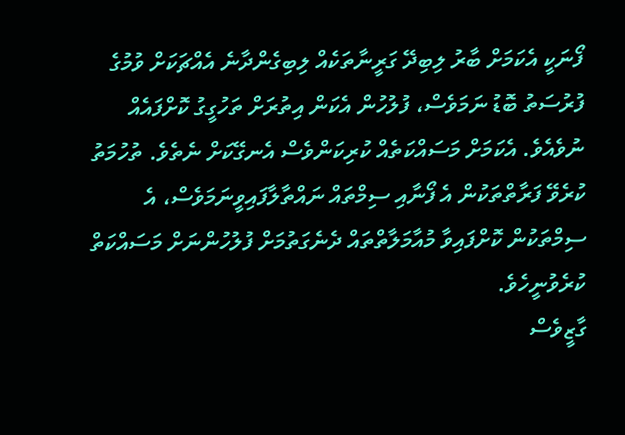ފޯނަކީ އެކަމަށް ބާރު ލިބިދޭ ގަރީނާތަކެއް ލިބިގެންދާނެ އެއްޗަކަށް ވުމުގެ ފުރުސަތު ބޮޑު ނަމަވެސް، ފުލުހުން އެކަން އިތުރަށް ތަހުގީގު ކޮށްފައެއް ނުވެއެވެ. އެކަމަށް މަސައްކަތެއް ކުރިކަންވެސް އެނގޭކަށް ނެތެވެ. ތުހުމަތު ކުރެވޭ ފަރާތްތަކުން އެ ފޯނާއި ސިމްތައް ނައްތާލާފައިވީނަމަވެސް، އެ ސިމްތަކުން ކޮށްފައިވާ މުއާމަލާތްތައް ދެނެގަތުމަށް ފުލުހުންނަށް މަސައްކަތް ކުރެވުނީހެވެ.
ގާޒީވެސް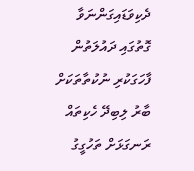ދެކިވަޑައިގަންނަވާ ގޮތުގައި ދައުލަތުން ފާހަގަކުރި ނުކުތާތަކަށް ބާރު ލިބިދޭ ހެކިތައް ރަނގަޅަށް ތަހުގީގު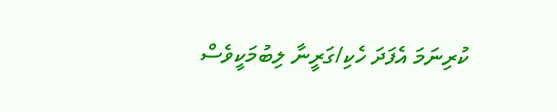ކުރިނަމަ އެފަދަ ހެކި/ގަރީނާ ލިބުމަކީވެސް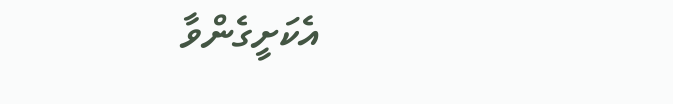އެކަށީގެންވާ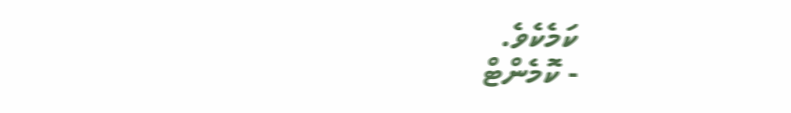ކަމެކެވެ.
- ކޮމެންޓް